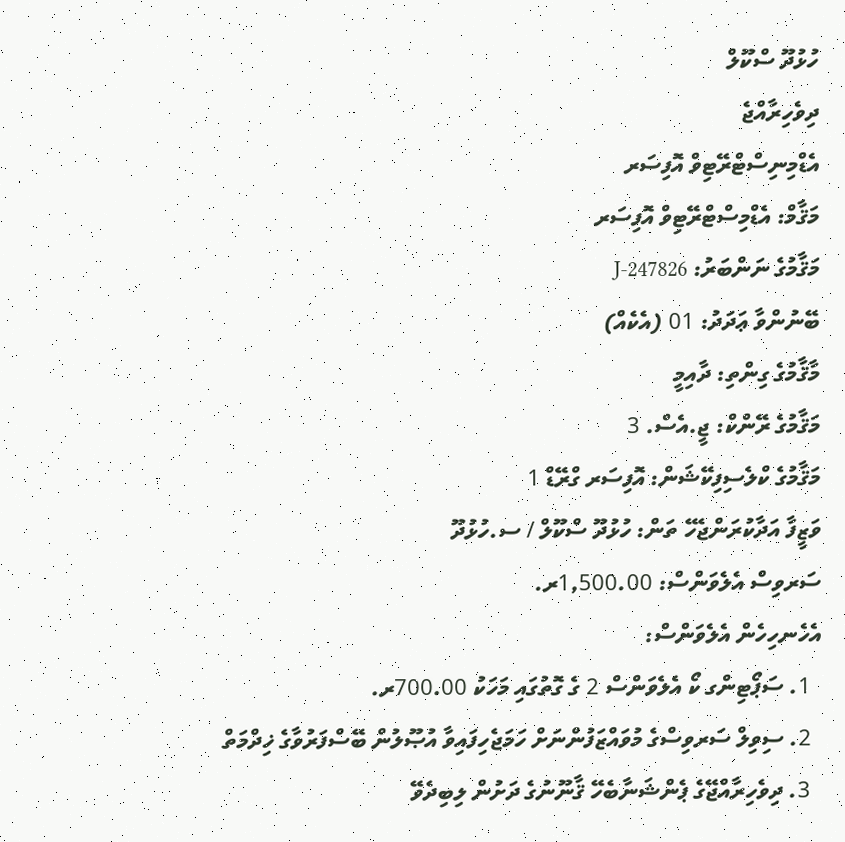ހުޅުދޫ ސްކޫލް
ދިވެހިރާއްޖެ
އެޑްމިނިސްޓްރޭޓިވް އޮފިސަރ
މަޤާމް: އެޑްމިސްޓްރޭޓިވް އޮފިސަރ
މަޤާމުގެ ނަންބަރު: J-247826
ބޭނުންވާ ޢަދަދު: 01 (އެކެއް)
މާޤާމުގެ ގިންތި: ދާއިމީ
މަޤާމުގެ ރޭންކް: ޖީ.އެސް. 3
މަޤާމުގެ ކްލެސިފިކޭޝަން: އޮފިސަރ ގްރޭޑް 1
ވަޒީފާ އަދާކުރަންޖެހޭ ތަން: ހުޅުދޫ ސްކޫލް / ސ.ހުޅުދޫ
ސަރވިސް އެލެވަންސް: 1,500.00ރ.
އެހެނހިހެން އެލެވަންސް:
  1. ސަޕޯޓިންގ ކޯ އެލެވަންސް 2 ގެ ގޮތުގައި މަހަކު 700.00ރ.
  2. ސިވިލް ސަރވިސްގެ މުވައްޒަފުންނަށް ހަމަޖެހިފައިވާ އުޞޫލުން ބޭސްފަރުވާގެ ޚިދްމަތް
  3. ދިވެހިރާއްޖޭގެ ޕެންޝަނާބެހޭ ޤާނޫނުގެ ދަށުން ލިބިދެވޭ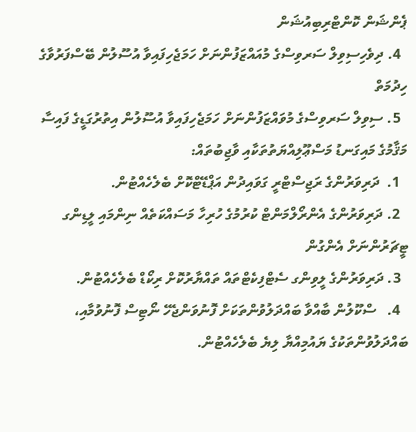ޕެންޝަން ކޮންޓްރިބިއުޝަން
  4. ދިވެހިސިވިލް ސަރވިސްގެ މުއައްޒަފުންނަށް ހަމަޖެހިފައިވާ އުސޫލުން ބޭސްފަރުވާގެ ހިދުމަތް
  5. ސިވިލް ސަރވިސްގެ މުވައްޒަފުންނަށް ހަމަޖެހިފައިވާ އުސޫލުން އިތުރުގަޑީގެ ފައިސާ
މަޤާމުގެ މައިގަނޑު މަސްޢޫލިއްޔަތުތަކާއި ވާޖިބުތައް:
  1.  ދަރިވަރުންގެ ރަޖިސްޓްރީ ގަވައިދުން އަޕްޑޭޓްކޮށް ބެލެހެއްޓުން.
  2. ދަރިވަރުންގެ އެންރޯލްމަންޓް ކުރުމުގެ ހުރިހާ މަސައްކަތެއް ނިންމައި ލީޑިންގ ޓީޗަރުންނަށް އެންގުން
  3. ދަރިވަރުންގެ ލީވިންގ ސެޓްފިކެޓްތައް ތައްޔާރުކޮށް ރިކޯޑް ބެލެހެއްޓުން.
  4.   ސްކޫލުން ބާއްވާ ބައްދަލުވުންތަކަށް ފޮނުވަންޖެހޭ ނޯޓިސް ފޮނުވުމާއި، ބައްދަލުވުންތަކުގެ ޔައުމިއްޔާ ލިޔެ ބެލެހެއްޓުން.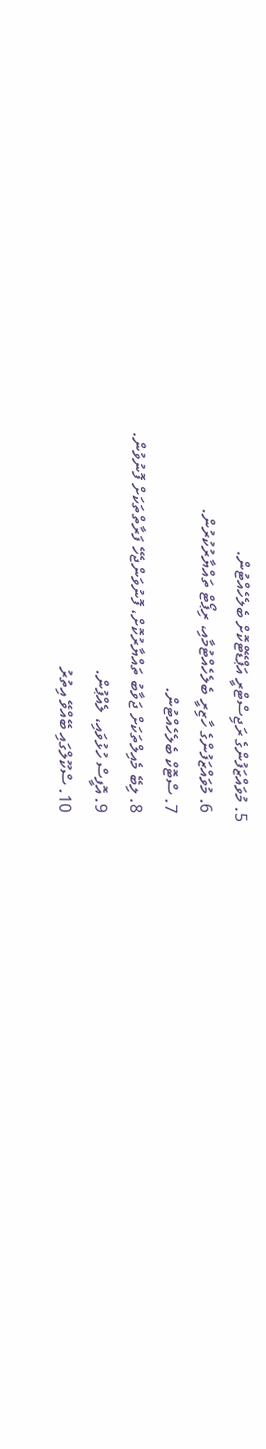5. މުވައްޒަފުންގެ ރަޖިސްޓްރީ އަޕްޑޭޓްކޮށް ބެލެހެއްޓުން.
  6. މުވައްޒަފުންގެ ހާޒިރީ ބެލެހެއްޓުމާއި، ރިޕޯޓް ތައްޔާރުކުރުން.
  7. ސްޓޮކް ބެލެހެއްޓުން.
  8. ލިބޭ މެއިލްތަކަށް ޖަވާބު ތައްޔާރުކޮށް، ފޮނުވަންޖެހޭ ފަރާތްތަކަށް ފޮނުވުން.
  9. އޮފީސް ހުޅުވައި، ލެއްޕުން.
  10. ސްކޫލްގައި ބޭއްވޭ އިތުރު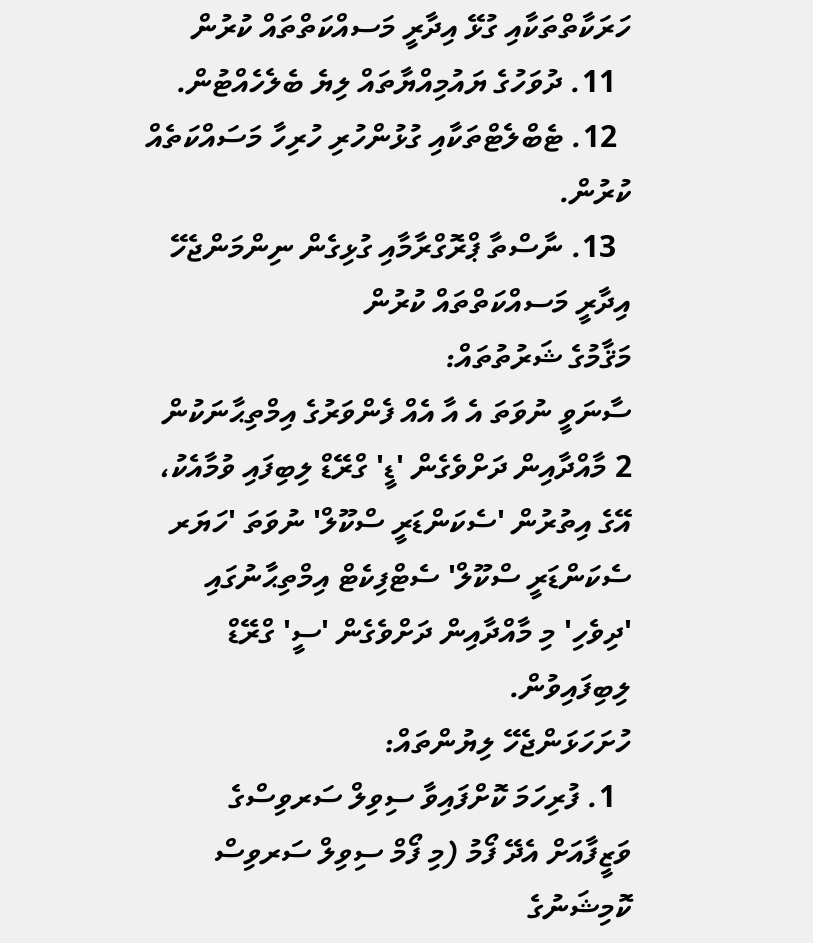ހަރަކާތްތަކާއި ގުޅޭ އިދާރީ މަސއްކަތްތައް ކުރުން
  11. ދުވަހުގެ ޔައުމިއްޔާތައް ލިޔެ ބެލެހެއްޓުން.
  12. ޓެބްލެޓްތަކާއި ގުޅުންހުރި ހުރިހާ މަސައްކަތެއް ކުރުން.
  13. ނާސްތާ ޕްރޮގްރާމާއި ގުޅިގެން ނިންމަންޖެހޭ އިދާރީ މަސއްކަތްތައް ކުރުން
މަޤާމުގެ ޝަރުތުތައް:
ސާނަވީ ނުވަތަ އެ އާ އެއް ފެންވަރުގެ އިމްތިޙާނަކުން 2 މާއްދާއިން ދަށްވެގެން 'ޑީ' ގްރޭޑް ލިބިފައި ވުމާއެކު، އޭގެ އިތުރުން 'ސެކަންޑަރީ ސްކޫލް' ނުވަތަ 'ހަޔަރ ސެކަންޑަރީ ސްކޫލް' ސެޓްފިކެޓް އިމްތިޙާނުގައި 'ދިވެހި' މި މާއްދާއިން ދަށްވެގެން 'ސީ' ގްރޭޑް ލިބިފައިވުން.
ހުށަހަޅަންޖެހޭ ލިޔުންތައް:
  1. ފުރިހަމަ ކޮށްފައިވާ ސިވިލް ސަރވިސްގެ ވަޒީފާއަށް އެދޭ ފޯމު (މި ފޯމް ސިވިލް ސަރވިސް ކޮމިޝަނުގެ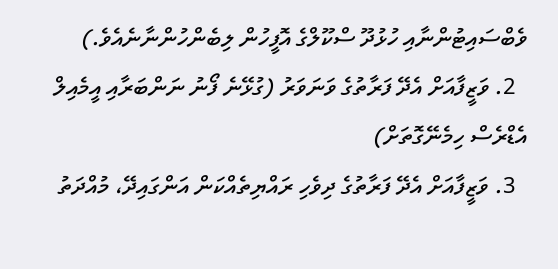ވެބްސައިޓުންނާއި ހުޅުދޫ ސްކޫލްގެ އޮފީހުން ލިބެންހުންނާނެއެވެ.)
  2. ވަޒީފާއަށް އެދޭ ފަރާތުގެ ވަނަވަރު (ގުޅޭނެ ފޯނު ނަންބަރާއި އީމެއިލް އެޑްރެސް ހިމެނޭގޮތަށް)
  3. ވަޒީފާއަށް އެދޭ ފަރާތުގެ ދިވެހި ރައްޔިތެއްކަން އަންގައިދޭ، މުއްދަތު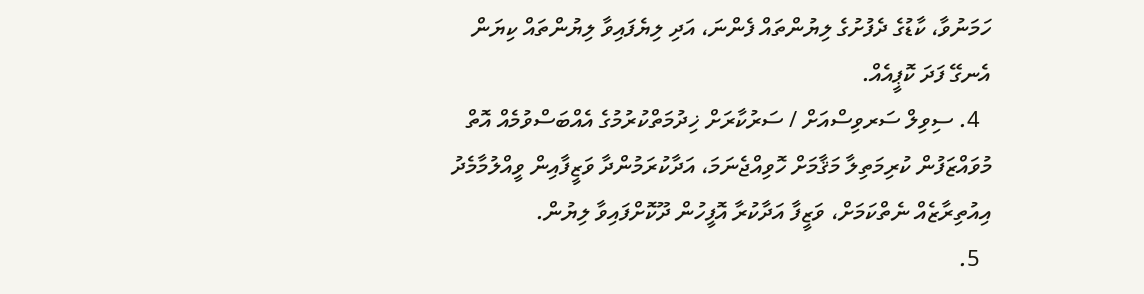ހަމަނުވާ، ކާޑުގެ ދެފުށުގެ ލިޔުންތައް ފެންނަ، އަދި ލިޔެފައިވާ ލިޔުންތައް ކިޔަން އެނގޭ ފަދަ ކޮޕީއެއް.
  4. ސިވިލް ސަރވިސްއަށް / ސަރުކާރަށް ޚިދުމަތްކުރުމުގެ އެއްބަސްވުމެއް އޮތް މުވައްޒަފުން ކުރިމަތިލާ މަޤާމަށް ހޮވިއްޖެނަމަ، އަދާކުރަމުންދާ ވަޒީފާއިން ވީއްލުމާމެދު އިއުތިރާޒެއް ނެތްކަމަށް، ވަޒީފާ އަދާކުރާ އޮފީހުން ދޫކޮށްފައިވާ ލިޔުން.
  5.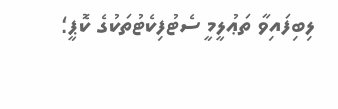ލިބިފައިވާ ތަޢުލީމީ ސެޓުފިކެޓުތަކުގެ ކޮޕީ؛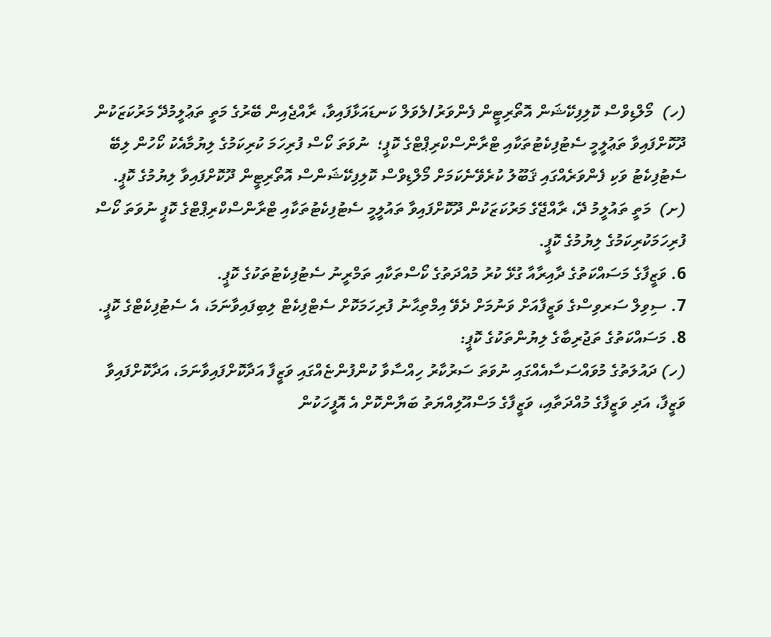(ހ)  މޯލްޑިވްސް ކޮލިފިކޭޝަން އޮތޯރިޓީން ފެންވަރު/ލެވަލް ކަނޑައަޅާފައިވާ، ރާއްޖެއިން ބޭރުގެ މަތީ ތަޢުލީމުދޭ މަރުކަޒަކުން ދޫކޮށްފައިވާ ތަޢުލީމީ ސެޓުފިކެޓުތަކާއި ޓްރާންސްކްރިޕްޓްގެ ކޮޕީ؛  ނުވަތަ ކޯސް ފުރިހަމަ ކުރިކަމުގެ ލިޔުމާއެކު ކޯހުން ލިބޭ ސެޓުފިކެޓު ވަކި ފެންވަރެއްގައި ޤަބޫލު ކުރެވޭނެކަމަށް މޯލްޑިވްސް ކޮލިފިކޭޝަންސް އޮތޯރިޓީން ދޫކޮށްފައިވާ ލިޔުމުގެ ކޮޕީ.
(ށ)  މަތީ ތައުލީމު ދޭ، ރާއްޖޭގެ މަރުކަޒަކުން ދޫކޮށްފައިވާ ތައުލީމީ ސެޓުފިކެޓުތަކާއި ޓްރާންސްކްރިޕްޓްގެ ކޮޕީ ނުވަތަ ކޯސް ފުރިހަމަކުރިކަމުގެ ލިޔުމުގެ ކޮޕީ.
6. ވަޒީފާގެ މަސައްކަތުގެ ދާއިރާއާ ގުޅޭ ކުރު މުއްދަތުގެ ކޯސްތަކާއި ތަމްރީނު ސެޓުފިކެޓުތަކުގެ ކޮޕީ.
7. ސިވިލް ސަރވިސްގެ ވަޒީފާއަށް ވަނުމަށް ދެވޭ އިމްތިޙާނު ފުރިހަމަކޮށް ސެޓްފިކެޓް ލިބިފައިވާނަމަ، އެ ސެޓުފިކެޓްގެ ކޮޕީ.
8. މަސައްކަތުގެ ތަޖުރިބާގެ ލިޔުންތަކުގެ ކޮޕީ:
(ހ) ދައުލަތުގެ މުވައްސަސާއެއްގައި ނުވަތަ ސަރުކާރު ހިއްސާވާ ކުންފުންޏެއްގައި ވަޒީފާ އަދާކޮށްފައިވާނަމަ، އަދާކޮށްފައިވާ ވަޒީފާ، އަދި ވަޒީފާގެ މުއްދަތާއި، ވަޒީފާގެ މަސްއޫލިއްޔަތު ބަޔާންކޮށް އެ އޮފީހަކުން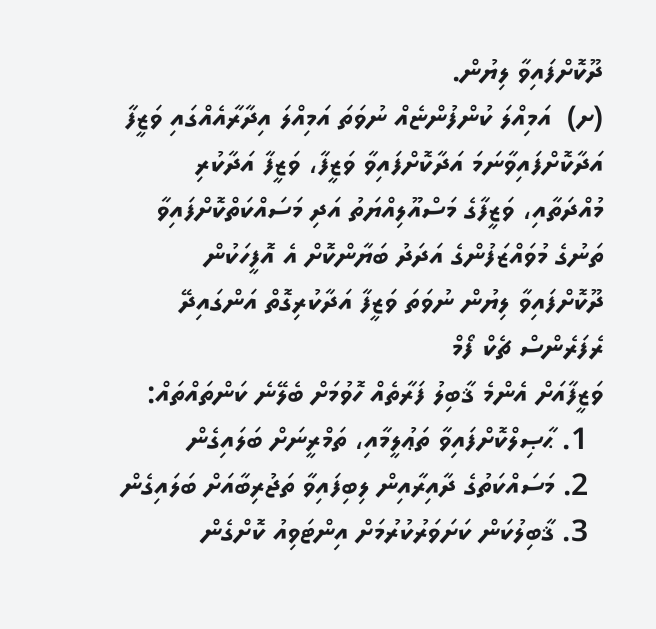ދޫކޮށްފައިވާ ލިޔުން.
(ށ)  އަމިއްލަ ކުންފުންޏެއް ނުވަތަ އަމިއްލަ އިދާރާއެއްގައި ވަޒީފާ އަދާކޮށްފައިވާނަމަ އަދާކޮށްފައިވާ ވަޒީފާ، ވަޒީފާ އަދާކުރި މުއްދަތާއި، ވަޒީފާގެ މަސްއޫލިއްޔަތު އަދި މަސައްކަތްކޮށްފައިވާ ތަނުގެ މުވައްޒަފުންގެ އަދަދު ބަޔާންކޮށް އެ އޮފީހަކުން ދޫކޮށްފައިވާ ލިޔުން ނުވަތަ ވަޒީފާ އަދާކުރިގޮތް އަންގައިދޭ ރެފަރެންސް ޗެކް ފޯމް
ވަޒީފާއަށް އެންމެ ޤާބިލު ފަރާތެއް ހޮވުމަށް ބެލޭނެ ކަންތައްތައް:
  1. ޙާޞިލްކޮށްފައިވާ ތަޢުލީމާއި، ތަމްރީނަށް ބަލައިގެން
  2. މަސައްކަތުގެ ދާއިރާއިން ލިބިފައިވާ ތަޖުރިބާއަށް ބަލައިގެން
  3. ޤާބިލުކަން ކަށަވަރުކުރުމަށް އިންޓަވިއު ކޮށްގެން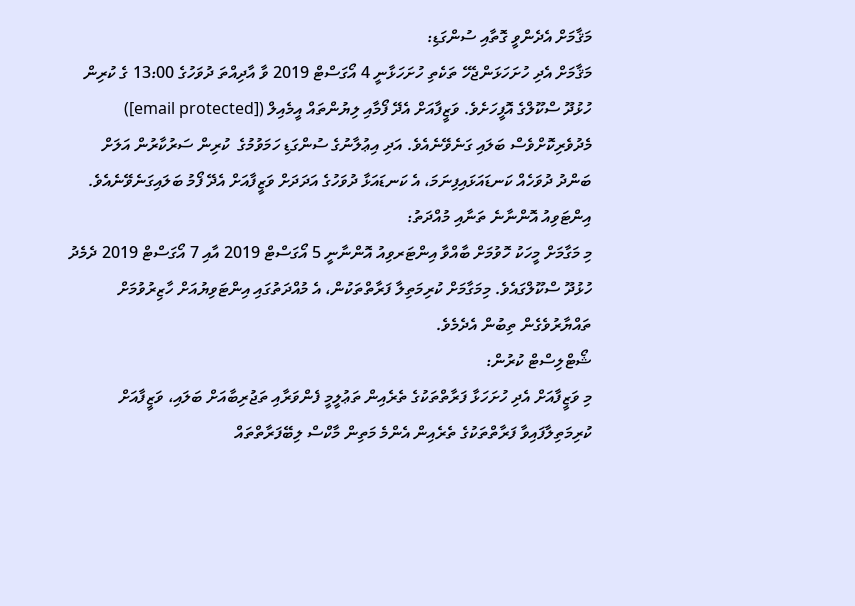މަޤާމަށް އެދެންވީ ގޮތާއި ސުންގަޑި:
މަޤާމަށް އެދި ހުށަހަޅަންޖެހޭ ތަކެތި ހުށަހަޅާނީ 4 އޯގަސްޓް 2019 ވާ އާދިއްތަ ދުވަހުގެ 13:00 ގެ ކުރިން ހުޅުދޫ ސްކޫލްގެ އޮފީހަށެވެ. ވަޒީފާއަށް އެދޭ ފޯމާއި ލިޔުންތައް އީމެއިލް ([email protected])  މެދުވެރިކޮށްވެސް ބަލައި ގަނެވޭނެއެވެ. އަދި އިޢުލާނުގެ ސުންގަޑި ހަމަވުމުގެ  ކުރިން ސަރުކާރުން އަލަށް ބަންދު ދުވަހެއް ކަނޑައަޅައިފިނަމަ، އެ ކަނޑައަޅާ ދުވަހުގެ އަދަދަށް ވަޒީފާއަށް އެދޭ ފޯމު ބަލައިގަނެވޭނެއެވެ.
އިންޓަވިއު އޮންނާނެ ތަނާއި މުއްދަތު:
މި މަގާމަށް މީހަކު ހޮވުމަށް ބާއްވާ އިންޓަރވިއު އޮންނާނީ 5 އޯގަސްޓް 2019 އާއި 7 އޯގަސްޓް 2019 ދެމެދު ހުޅުދޫ ސްކޫލްގައެވެ. މިމަގާމަށް ކުރިމަތިލާ ފަރާތްތަކުން، އެ މުއްދަތުގައި އިންޓަވިޔުއަށް ހާޒިރުވުމަށް ތައްޔާރުވެގެން ތިބުން އެދެމެވެ.
ޝޯޓްލިސްޓް ކުރުން:
މި ވަޒީފާއަށް އެދި ހުށަހަޅާ ފަރާތްތަކުގެ ތެރެއިން ތަޢުލީމީ ފެންވަރާއި ތަޖުރިބާއަށް ބަލައި، ވަޒީފާއަށް ކުރިމަތިލާފައިވާ ފަރާތްތަކުގެ ތެރެއިން އެންމެ މަތިން މާކްސް ލިބޭފަރާތްތައް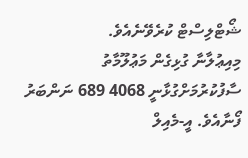ޝޯޓްލިސްޓް ކުރެވޭނެއެވެ.
މިއިޢުލާނާ ގުޅިގެން މަޢުލޫމާތު ސާފުކުރުމަށްގުޅާނީ 4068 689 ނަންބަރު ފޯނާއެވެ. އީ-މެއިލް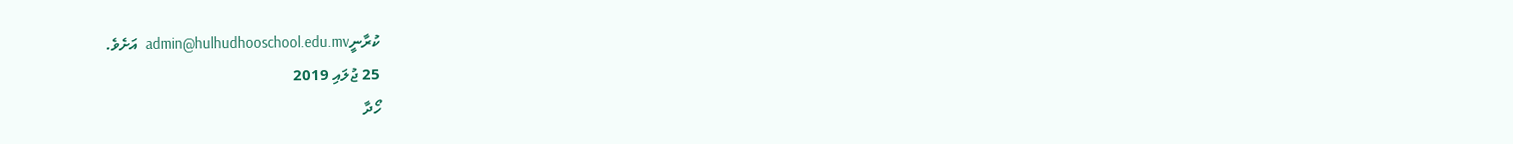ކުރާނީadmin@hulhudhooschool.edu.mv  އަށެވެ.
25 ޖުލައި 2019
ހޯދާ